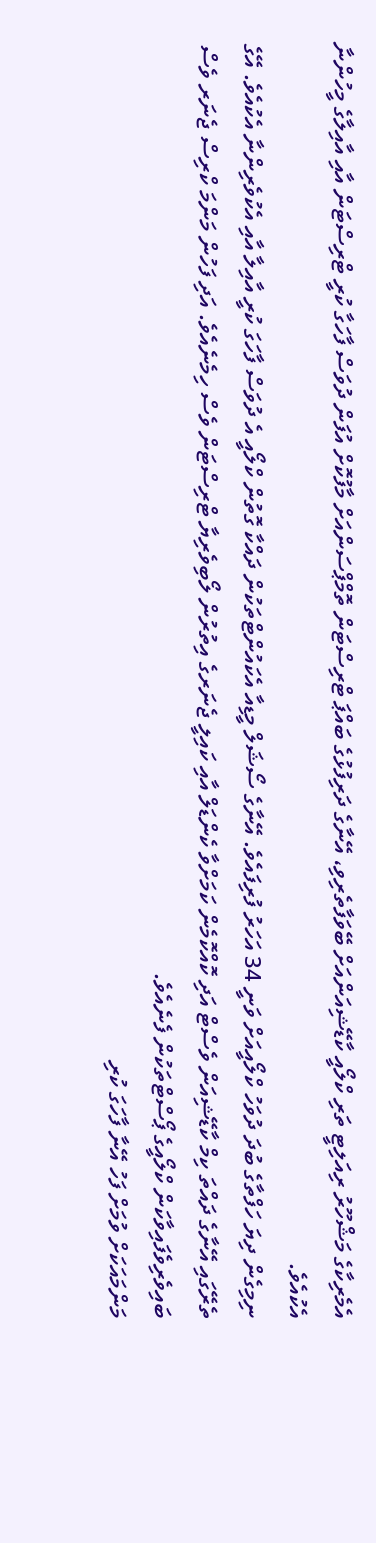އެމެރިކާގެ މަޝްހޫރު ރިއަލިޓީ ތަރި ކްލޯއީ ކާޑޭޝިއަންއަށް ބޭވަފާތެރިވި، އޭނާގެ ދަރިފުޅުގެ ބައްޕަ ޓްރިސްޓަން ތޮމްޕްސަންއަށް މާފުކޮށް އުފަން ދުވަސް ފާހަގާ ކުރީ ޓްރިސްޓަން އާއި އާއިލާގެ މީހުންނާ އެކުއެވެ.
ނިމިގެން ދިޔަ ހަފްތާގެ ބުދަ ދުވަހު ކްލޯއީއަށް ވަނީ 34 އަހަރު ފުރިފައެވެ. އޭނާގެ ސޯޝަލް މީޑިއާ އެކައުންޓްތަކުން ދައްކާ ގޮތުން ކްލޯއީ އެ ދުވަސް ފާހަގަ ކުރީ އާއިލާ އާއި އެކުވެރިންނާ އެކުއެވެ. އޭގެ ތެރޭގައި އޭނާގެ ދައްތަ ކިމް ކާޑޭޝިއަން ވެސްޓް އަދި ކޮއްކޮމެން ކަމަށްވާ ކެންޑަލް އާއި ކައިލީ ޖެނަރގެ އިތުރުން ލޯބިވެރިޔާ ޓްރިސްޓަން ވެސް ހިމެނެއެވެ. އަދި ފަހުން މަންމަ ކްރިސް ޖެނަރ ވެސް ބައިވެރިވެފައިވާކަން ކްލޯއީގެ ޕޯސްޓްތަކުން ފެނެއެވެ.
މަންމައަކަށް ވުމަށް ފަހު އޭނާ ފާހަގަ ކުރި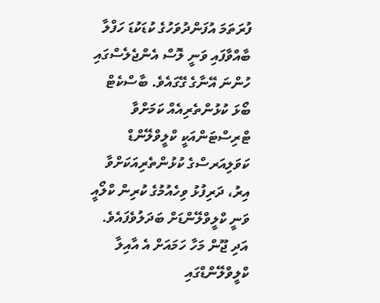ފުރަތަމަ އުފަންދުވަހުގެ ކުޑަކުޑަ ހަފްލާ ބާއްވާފައި ވަނީ ލޮސް އެންޖެލެސްގައި ހުންނަ އޭނާގެ ގޭގައެވެ. ބާސްކެޓް ބޯޅަ ކުޅުންތެރިއެއް ކަމަށްވާ ޓްރިސްޓަންއަކީ ކްލީވްލޭންޑް ކަވަލިއަރސްގެ ކުޅުންތެރިއަކަށްވާ އިރު، ދަރިފުޅު ވިހެއުމުގެ ކުރިން ކްލޯއީ ވަނީ ކްލީވްލޭންޑަށް ބަދަލުވެފައެވެ. އަދި ޖޫން މަހާ ހަމައަށް އެ އާއިލާ ކްލީވްލޭންޑްގައި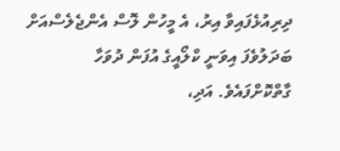ދިރިއުޅެފައިވާ އިރު، އެ މީހުން ލޮސް އެންޖެލެސްއަށް ބަދަލުވެފަ އިވަނީ ކްލޯއީގެ އުފަން ދުވަހާ ގާތްކޮށްފައެވެ. އަދި،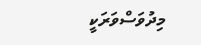މިދުވަސްވަރަކީ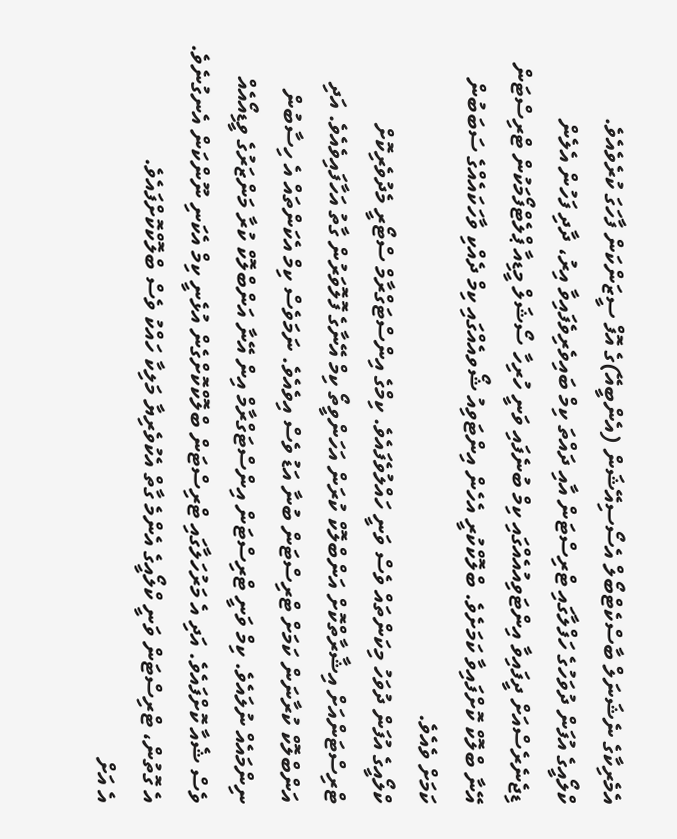އެމެރިކާގެ ނެޝަނަލް ބާސްކެޓްބޯލް އެސޯސިއޭޝަން (އެންބީއޭ)ގެ އޮފް ސީޒަންކަން ފާހަގަ ކުރެވެއެވެ.
ކްލޯއީގެ އުފަން ދުވަހުގެ ހަފްލާގައި ޓްރިސްޓަން އާއި ދައްތަ ކިމް ބައިވެރިވެފައިވާ އިރު، ދާދި ފަހުން އެލެން ޑިޖެނެރެސްއަށް ދީފައިވާ އިންޓަވިއުއެއްގައި ކިމް ބުނެފައި ވަނީ ހުރިހާ ސޯޝަލް މީޑިއާ ޕްލެޓްފޯމަކުން ޓްރިސްޓަން އޭނާ ބްލޮކް ކޮށްފައިވާ ކަމަށެވެ. ބްލޮކްކުރީ އެހެން އިންޓަވިއު ޝޯވއެއްގައި ކިމް ދެއްކި ވާހަކައެއްގެ ސަބަބުން ކަމަށް ވެއެވެ.
ކްލޯއީގެ އުފަން ދުވަހު މިކަންތައް ވެސް ވަނީ ހައްލުވެފައެވެ. ކިމްގެ އިންސްޓަގްރާމް ސްޓޯރީ މެދުވެރިކޮށް ޓްރިސްޓަންއަށް އިޝާރާތްކޮށް އަންބްލޮކް ކުރަން އަހަންވީތޯ ކިމް އޭނާގެ ފޮލޮވަރުން ގާތު އަހާފައިވެއެވެ. އަދި އަންބްލޮކް ކުރާނަން ކަމަށް ޓްރިސްޓަން ބުނާ އަޑު ވެސް އިވެއެވެ. ނަމަވެސް ކިމް އެކަންތައް އެ ހިސާބުން ނިންމައެއް ނުލައެވެ. ކިމް ވަނީ ޓްރިސްޓަން އިންސްޓަގްރާމް އިން އޭނާ އަންބްލޮކް ކުރާ މަންޒަރުގެ ވީޑިއޯއެއް ވެސް ޝެއާ ކޮށްފައެވެ. އަދި އެ މަރުހަލާގައި ޓްރިސްޓަން ބްލޮކްކޮށްގެން އުޅެނީ ކިމް އެކަނި ނޫންކަން އެނގުނެވެ. އެ ގޮތުން، ޓްރިސްޓަން ވަނީ ކްލޯއީގެ އެންމެ ގާތް އެކުވެރިޔާ މަލިކާ ހައްކު ވެސް ބްލޮކްކޮށްފައެވެ.
އެ އަށް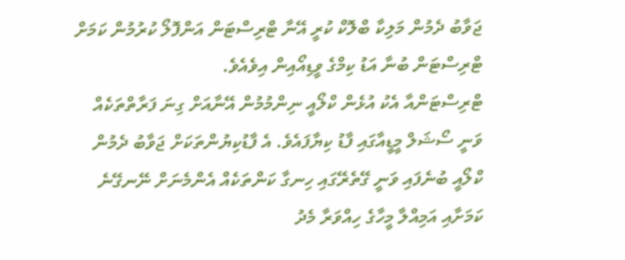ޖަވާބު ދެމުން މަލިކާ ބްލޮކް ކުރީ އޭނާ ޓްރިސްޓަން އަންފޮލޯ ކުރުމުން ކަމަށް ޓްރިސްޓަން ބުނާ އަޑު ކިމްގެ ވީޑިއޯއިން އިވެއެވެ.
ޓްރިސްޓަންއާ އެކު އުޅެން ކްލޯއީ ނިންމުމުން އޭނާއަށް ގިނަ ފަރާތްތަކެއް ވަނީ ސޯޝަލް މީޑީއާގައި ފާޑު ކިޔާފައެވެ. އެ ފާޑުކިޔުންތަކަށް ޖަވާބު ދެމުން ކްލޯއީ ބުނެފައި ވަނީ ގޭތެރޭގައި ހިނގާ ކަންތަކެއް އެންމެނަށް ނޭނގޭނެ ކަމަށާއި އަމިއްލާ މީހާގެ ހިއްވަރާ މެދު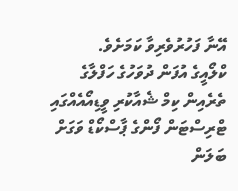އޭނާ ފަހުރުވެރިވާ ކަމަށެވެ.
ކްލޯއީގެ އުފަން ދުވަހުގެ ހަފްލާގެ ތެރެއިން ކިމް ޝެއާކުރި ވީޑިއޯއެއްގައި ޓްރިސްޓަން ފޯންގެ ޕާސްކޯޑް ވަގަށް ބަލަން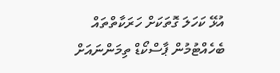އުޅޭ ކަހަލަ ގޮތަކަށް ހަރަކާތްތައް ބެހެއްޓުމުން ޕާސްކޯޑް ތިމަންނައަށް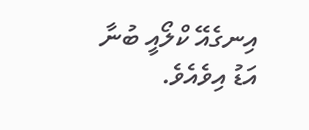އިނގެއޭ ކްލޯއީ ބުނާ އަޑު އިވެއެވެ.